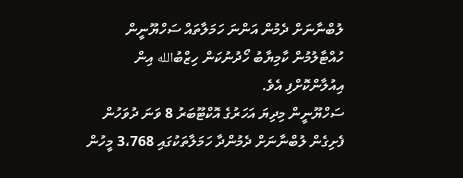ލުބްނާނަށް ދެމުން އަންނަ ހަމަލާތައް ސަހްޔޫނީން ހުއްޓާލުމުން ކާމިޔާބު ހޯދުނުކަން ހިޒްބުالله އިން އިއުލާންކޮށްފި އެވެ.
ސަހްޔޫނީން މިދިޔަ އަހަރުގެ އޮކްޓޫބަރު 8 ވަނަ ދުވަހުން ފެށިގެން ލުބްނާނަށް ދެމުންދާ ހަމަލާތަކުގައި 3،768 މީހުން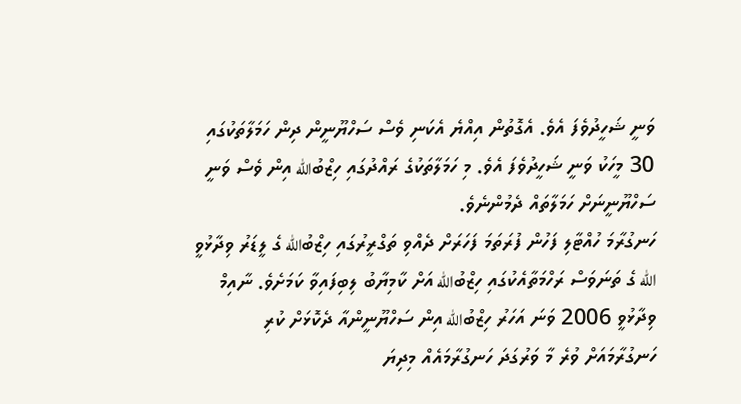ވަނީ ޝަހީދުވެފަ އެވެ. އެގޮތުން އިއްޔެ އެކަނި ވެސް ސަހްޔޫނީން ދިން ހަމަލާތަކުގައި 30 މީހަކު ވަނީ ޝަހީދުވެފަ އެވެ. މި ހަމަލާތަކުގެ ރައްދުގައި ހިޒްބުالله އިން ވެސް ވަނީ ސަހްޔޫނީނަށް ހަމަލާތައް ދެމުންނެވެ.
ހަނގުރާމަ ހުއްޓާލި ފަހުން ފުރަތަމަ ފަހަރަށް ދެއްވި ތަގްރީރުގައި ހިޒްބުالله ގެ ލީޑަރު ވިދާޅުވީ الله ގެ ތަނަވަސް ރަހްމަތާއެކުގައި ހިޒްބުالله އަށް ކާމިޔާބު ލިބިފައިވާ ކަމަށެވެ. ނާއިމް ވިދާޅުވީ 2006 ވަނަ އަހަރު ހިޒްބުالله އިން ސަހްޔޫނީންއާ ދެކޮޅަށް ކުރި ހަނގުރާމައަށް ވުރެ މާ ވަރުގަދަ ހަނގުރާމައެއް މިދިޔަ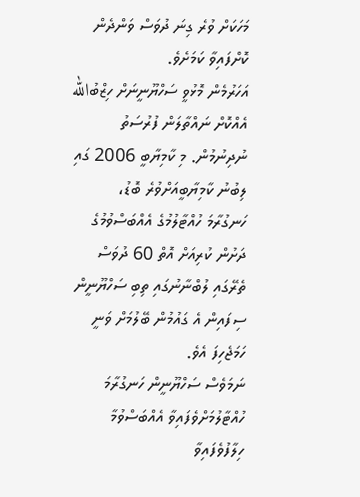މަހަކަށް ވުރެ ގިނަ ދުވަސް ވަންދެން ކޮށްފައިވާ ކަމަށެވެ.
އަހަރުމެން މޮޅުވީ ސަހްޔޫނީނަށް ހިޒްބުالله އެއްކޮށް ނައްތާލަން ފުރުސަތު ނުދިނުމުން. މި ކާމިޔާބީ 2006 ގައި ލިބުނު ކާމިޔާބީއަށްވުރެ ބޮޑު،
ހަނގުރާމަ ހުއްޓާލުމުގެ އެއްބަސްވުމުގެ ދަށުން ކުރިއަށް އޮތް 60 ދުވަސް ތެރޭގައި ލުބްނާނުގައި ތިބި ސަހްޔޫނީން ސިފައިން އެ ގައުމުން ބޭލުމަށް ވަނީ ހަމަޖެހިފަ އެވެ.
ނަމަވެސް ސަހްޔޫނީން ހަނގުރާމަ ހުއްޓާލުމަށްވެފައިވާ އެއްބަސްވުމާ ހިލާފުވެފައިވާ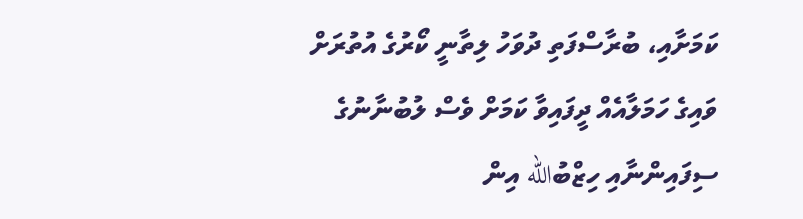ކަމަށާއި، ބުރާސްފަތި ދުވަހު ލިތާނީ ކޯރުގެ އުތުރަށް ވައިގެ ހަމަލާއެއް ދީފައިވާ ކަމަށް ވެސް ލުބުނާނުގެ ސިފައިންނާއި ހިޒްބުالله އިން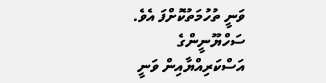ވަނީ ތުހުމަތުކޮށްފަ އެވެ.
ސަހްޔޫނީންގެ އަސްކަރިއްޔާއިން ވަނީ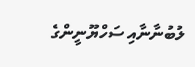ލުބުނާނާއި ސަހްޔޫނީންގެ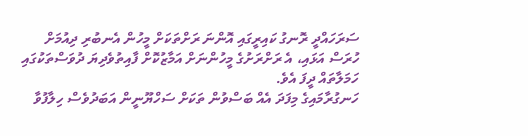ސަރަހައްދީ ރޮނގު ކައިރީގައި އޮންނަ ރަށްތަކަށް މީހުން އެނބުރި ދިއުމަށް ހުރަސް އަޅައި، އެ ރަށްރަށުގެ މީހުންނަށް އަމާޒުކޮށް ފާއިތުވެދިޔަ ދުވަސްތަކުގައި ހަމަލާތައް ދީފަ އެވެ.
ހަނގުރާމައިގެ މިފަދަ އެއް ބަސްވުން ތަކަށް ސަހްޔޫނީން އަބަދުވެސް ހިލާފުވާ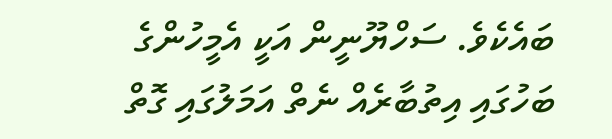ބައެކެވެ. ސަހްޔޫނީން އަކީ އެމީހުންގެ ބަހުގައި އިތުބާރެއް ނެތް އަމަލުގައި ގޮތް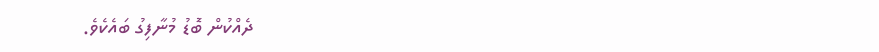ދެއްކުން ބޮޑު މުނާފިގު ބައެކެވެ.